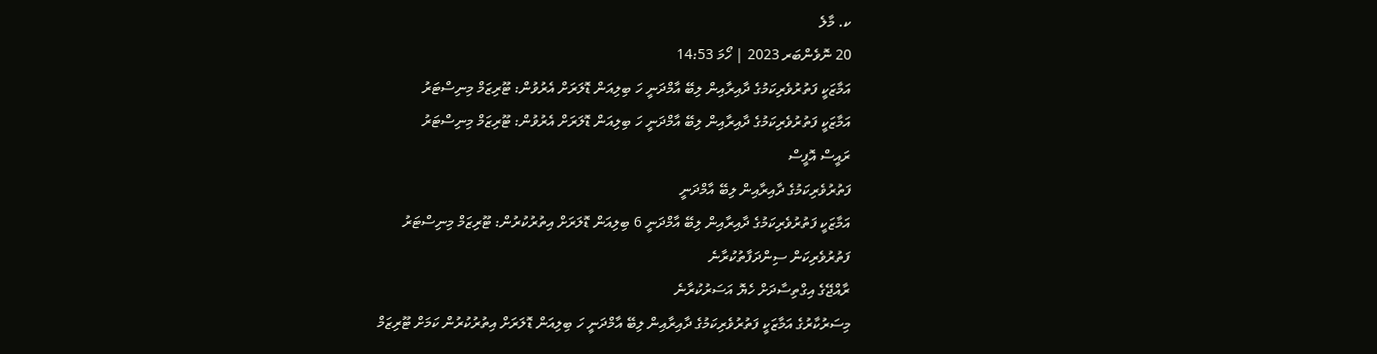ކ. މާލެ
20 ނޮވެންބަރ 2023 | ހޯމަ 14:53
އަމާޒަކީ ފަތުރުވެރިކަމުގެ ދާއިރާއިން ލިބޭ އާމްދަނީ ހަ ބިލިއަން ޑޮލަރަށް އެރުވުން: ޓޫރިޒަމް މިނިސްޓަރު
އަމާޒަކީ ފަތުރުވެރިކަމުގެ ދާއިރާއިން ލިބޭ އާމްދަނީ ހަ ބިލިއަން ޑޮލަރަށް އެރުވުން: ޓޫރިޒަމް މިނިސްޓަރު
ރައީސް އޮފީސް
ފަތުރުވެރިކަމުގެ ދާއިރާއިން ލިބޭ އާމްދަނީ
އަމާޒަކީ ފަތުރުވެރިކަމުގެ ދާއިރާއިން ލިބޭ އާމްދަނީ 6 ބިލިއަން ޑޮލަރަށް އިތުރުކުރުން: ޓޫރިޒަމް މިނިސްޓަރު
ފަތުރުވެރިކަން ސިންދަފާތުކުރާނެ
ރާއްޖޭގެ އިގްތިސާދަށް ހެޔޮ އަސަރުކުރާނެ
މިސަރުކާރުގެ އަމާޒަކީ ފަތުރުވެރިކަމުގެ ދާއިރާއިން ލިބޭ އާމްދަނީ ހަ ބިލިއަން ޑޮލަރަށް އިތުރުކުރުން ކަމަށް ޓޫރިޒަމް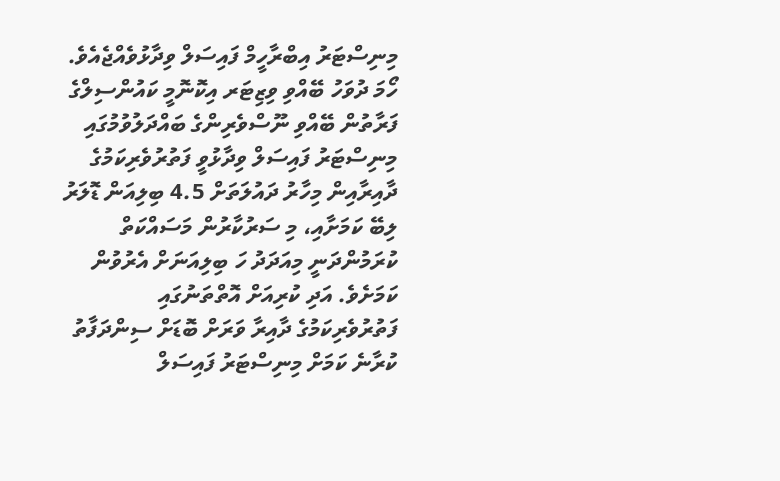މިނިސްޓަރު އިބްރާހީމް ފައިސަލް ވިދާޅުވެއްޖެއެވެ.
ހޯމަ ދުވަހު ބޭއްވި ވިޒިޓަރ އިކޮނޮމީ ކައުންސިލްގެ ފަރާތުން ބޭއްވި ނޫސްވެރިންގެ ބައްދަލުވުމުގައި މިނިސްޓަރު ފައިސަލް ވިދާޅުވީ ފަތުރުވެރިކަމުގެ ދާއިރާއިން މިހާރު ދައުލަތަށް 4.5 ބިލިއަން ޑޮލަރު ލިބޭ ކަމަށާއި، މި ސަރުކާރުން މަސައްކަތް ކުރަމުންދަނީ މިއަދަދު ހަ ބިލިއަނަށް އެރުވުން ކަމަށެވެ. އަދި ކުރިއަށް އޮތްތަނުގައި ފަތުރުވެރިކަމުގެ ދާއިރާ ވަރަށް ބޮޑަށް ސިންދަފާތު ކުރާނެ ކަމަށް މިނިސްޓަރު ފައިސަލް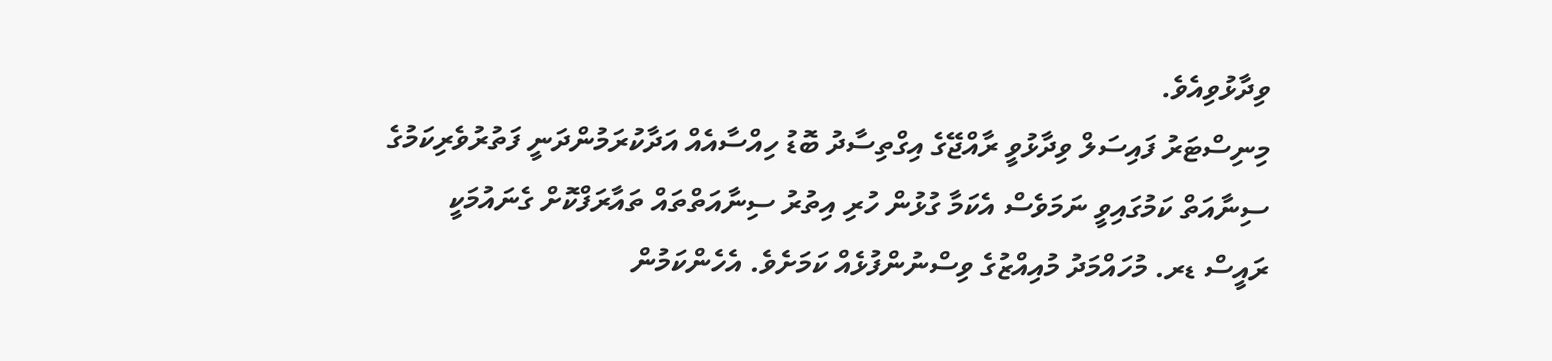ވިދާޅުވިއެވެ.
މިނިސްޓަރު ފައިސަލް ވިދާޅުވީ ރާއްޖޭގެ އިގްތިސާދު ބޮޑު ހިއްސާއެއް އަދާކުރަމުންދަނީ ފަތުރުވެރިކަމުގެ ސިނާއަތް ކަމުގައިވީ ނަމަވެސް އެކަމާ ގުޅުން ހުރި އިތުރު ސިނާއަތްތައް ތައާރަފްކޮށް ގެނައުމަކީ ރައީސް ޑރ. މުހައްމަދު މުއިއްޒުގެ ވިސްނުންފުޅެއް ކަމަށެވެ. އެހެންކަމުން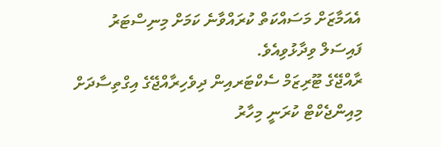އެއަމާޒަށް މަސައްކަތް ކުރައްވާނެ ކަމަށް މިނިސްޓަރު ފައިސަލް ވިދާޅުވިއެވެ.
ރާއްޖޭގެ ޓޫރިޒަމް ސެކްޓަރއިން ދިވެހިރާއްޖޭގެ އިގްތިސާދަށް މިއިންޖެކްޓް ކުރަނީ މިހާރު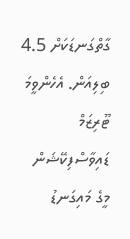ގާތްގަނޑަކަށް 4.5 ބިލިއަން. އެހެންވީމަ ޓޫރިޒަމް ޑައިވާސްފިކޭޝަން މީގެ މައިގަނޑު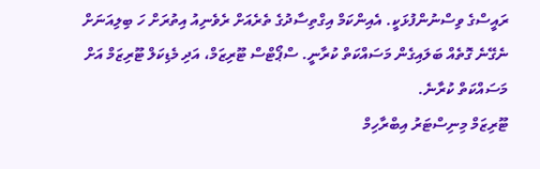ރައީސްގެ ވިސްނުންފުޅަކީ. އެއިންކަމް އިގްތިސާދުގެ ތެރެއަށް ރެވެނިއު އިތުރަށް ހަ ބިލިއަނަށް ނެގޭނެ ގޮތެއް ބަލައިގެން މަސައްކަތް ކުރާނީ. ސްޕޯޓްސް ޓޫރިޒަމް، އަދި މެޑިކަލް ޓޫރިޒަމް އަށް މަސައްކަތް ކުރާނެ.
ޓޫރިޒަމް މިނިސްޓަރު އިބްރާހިމް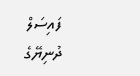ފައިސަލް
ދުނިޔޭގެ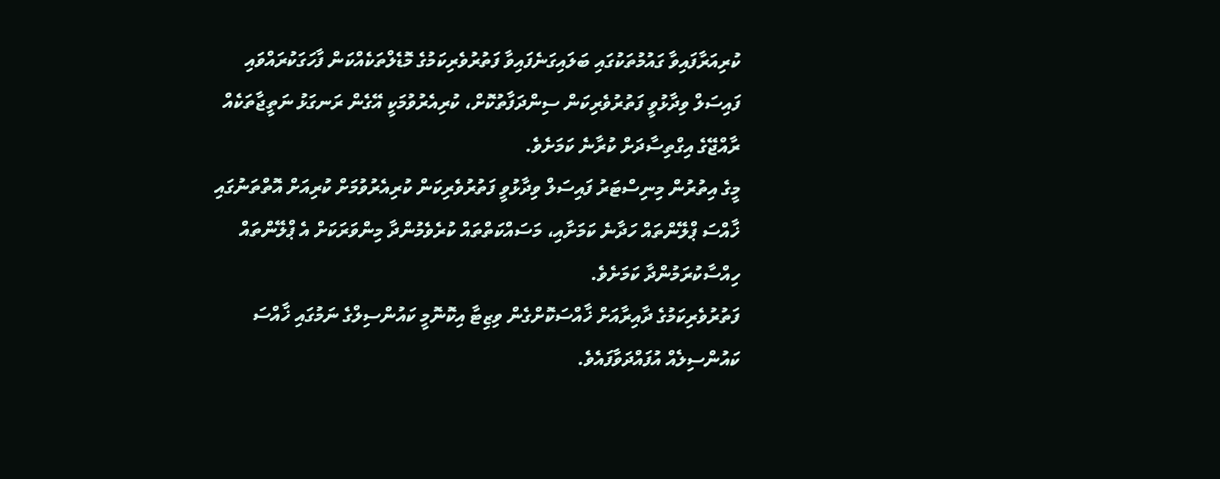ކުރިއަރާފައިވާ ގައުމުތަކުގައި ބަލައިގަނެފައިވާ ފަތުރުވެރިކަމުގެ މޮޑެލްތަކެއްކަން ފާހަގަކުރައްވައި ފައިސަލް ވިދާޅުވީ ފަތުރުވެރިކަން ސިންދަފާތުކޮށް، ކުރިއެރުވުމަކީ އޭގެން ރަނގަޅު ނަތީޖާތަކެއް ރާއްޖޭގެ އިގްތިސާދަށް ކުރާނެ ކަމަށެވެ.
މީގެ އިތުރުން މިނިސްޓަރު ފައިސަލް ވިދާޅުވީ ފަތުރުވެރިކަން ކުރިއެރުވުމަށް ކުރިއަށް އޮތްތަނުގައި ޚާއްސަ ޕްލޭންތައް ހަދާނެ ކަމަށާއި، މަސައްކަތްތައް ކުރެވެމުންދާ މިންވަރަކަށް އެ ޕްލޭންތައް ހިއްސާކުރަމުންދާ ކަމަށެވެ.
ފަތުރުވެރިކަމުގެ ދާއިރާއަށް ޚާއްސަކޮށްގެން ވިޒިޓާ އިކޮނޮމީ ކައުންސިލްގެ ނަމުގައި ޚާއްސަ ކައުންސިލެއް އުފައްދަވާފައެވެ.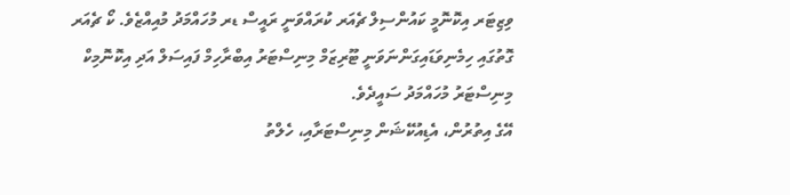ވިޒިޓަރ އިކޮނޮމީ ކައުންސިލް ޗެއަރ ކުރައްވަނީ ރައީސް ޑރ މުހައްމަދު މުއިއްޒެވެ. ކޯ ޗެއަރ ގޮތުގައި ހިމެނިވަޑައިގަންނަވަނީ ޓޫރިޒަމް މިނިސްޓަރު އިބްރާހިމް ފައިސަލް އަދި އިކޮނޮމިކް މިނިސްޓަރު މުހައްމަދު ސައީދެވެ.
އޭގެ އިތުރުން، އެޑިއުކޭޝަން މިނިސްޓަރާއި، ހެލްތު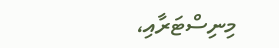މިނިސްޓަރާއި،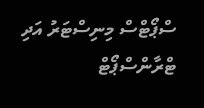ސްޕޯޓްސް މިނިސްޓަރު އަދި ޓްރާންސްޕޯޓް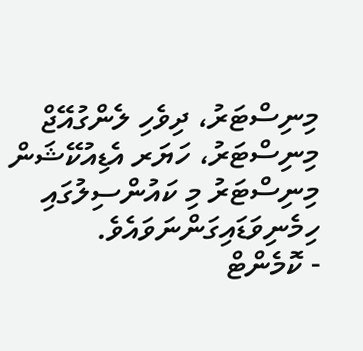މިނިސްޓަރު، ދިވެހި ލެންގުއޭޖް މިނިސްޓަރު، ހަޔަރ އެޑިއުކޭޝަން މިނިސްޓަރު މި ކައުންސިލުގައި ހިމެނިވަޑައިގަންނަވައެވެ.
- ކޮމެންޓް